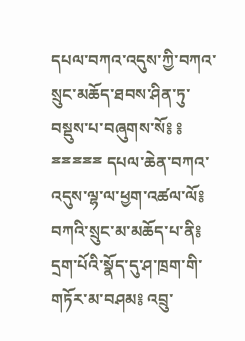དཔལ་བཀའ་འདུས་ཀྱི་བཀའ་སྲུང་མཆོད་ཐབས་ཤིན་ཏུ་བསྡུས་པ་བཞུགས་སོ༔ ༔ ྈྈྈྈྈ དཔལ་ཆེན་བཀའ་འདུས་ལྷ་ལ་ཕྱག་འཚལ་ལོ༔ བཀའི་སྲུང་མ་མཆོད་པ་ནི༔ དྲག་པོའི་སྣོད་དུ་ཤ་ཁྲག་གི་གཏོར་མ་བཤམ༔ འབྲུ་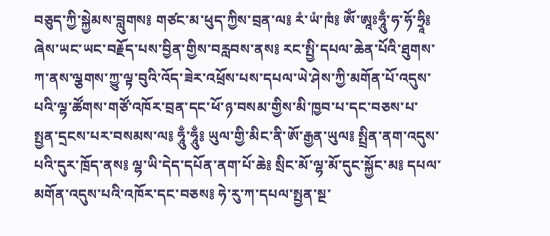བཅུད་ཀྱི་སྐྱེམས་བླུགས༔ གཙང་མ་ཕུད་ཀྱིས་བྲན་ལ༔ རཾ་ཡཾ་ཁཾ༔ ཨོཾ་ཨཱཿཧཱུྃ་ཧ་ཧོ་ཧྲཱི༔ ཞེས་ཡང་ཡང་བརྗོད་པས་བྱིན་གྱིས་བརླབས་ནས༔ རང་སྤྱི་དཔལ་ཆེན་པོའི་ཐུགས་ཀ་ནས་ལྕགས་ཀྱུ་ལྟ་བུའི་འོད་ཟེར་འཕྲོས་པས་དཔལ་ཡེ་ཤེས་ཀྱི་མགོན་པོ་འདུས་པའི་ལྷ་ཚོགས་གཙོ་འཁོར་བྲན་དང་ཕོ་ཉ་བསམ་གྱིས་མི་ཁྱབ་པ་དང་བཅས་པ་སྤྱན་དྲངས་པར་བསམས་ལ༔ ཧཱུྃ་ཧཱུྃ༔ ཡུལ་གྱི་མིང་ནི་ཨོ་རྒྱན་ཡུལ༔ སྤྲིན་ནག་འདུས་པའི་དུར་ཁྲོད་ནས༔ ལྷ་ཡི་དེད་དཔོན་ནག་པོ་ཆེ༔ སྲིང་མོ་ལྷ་མོ་དུང་སྐྱོང་མ༔ དཔལ་མགོན་འདུས་པའི་འཁོར་དང་བཅས༔ ཧེ་རུ་ཀ་དཔལ་སྤྱན་སྔ་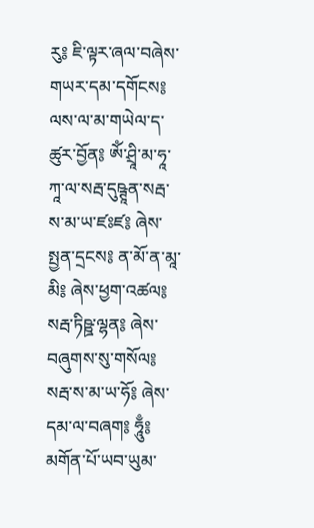རུ༔ ཇི་ལྟར་ཞལ་བཞེས་གཡར་དམ་དགོངས༔ ལས་ལ་མ་གཡེལ་ད་ཚུར་བྱོན༔ ཨོཾ་ཤྲཱི་མ་ཧཱ་ཀཱ་ལ་སརྦ་དུཥྚཱན་སརྦ་ས་མ་ཡ་ཛཿཛ༔ ཞེས་སྤྱན་དྲངས༔ ན་མོ་ན་མཱ་མི༔ ཞེས་ཕྱག་འཚལ༔ སརྦ་ཏིཥྛ་ལྷན༔ ཞེས་བཞུགས་སུ་གསོལ༔ སརྦ་ས་མ་ཡ་ཧོ༔ ཞེས་དམ་ལ་བཞག༔ ཧཱུྃ༔ མགོན་པོ་ཡབ་ཡུམ་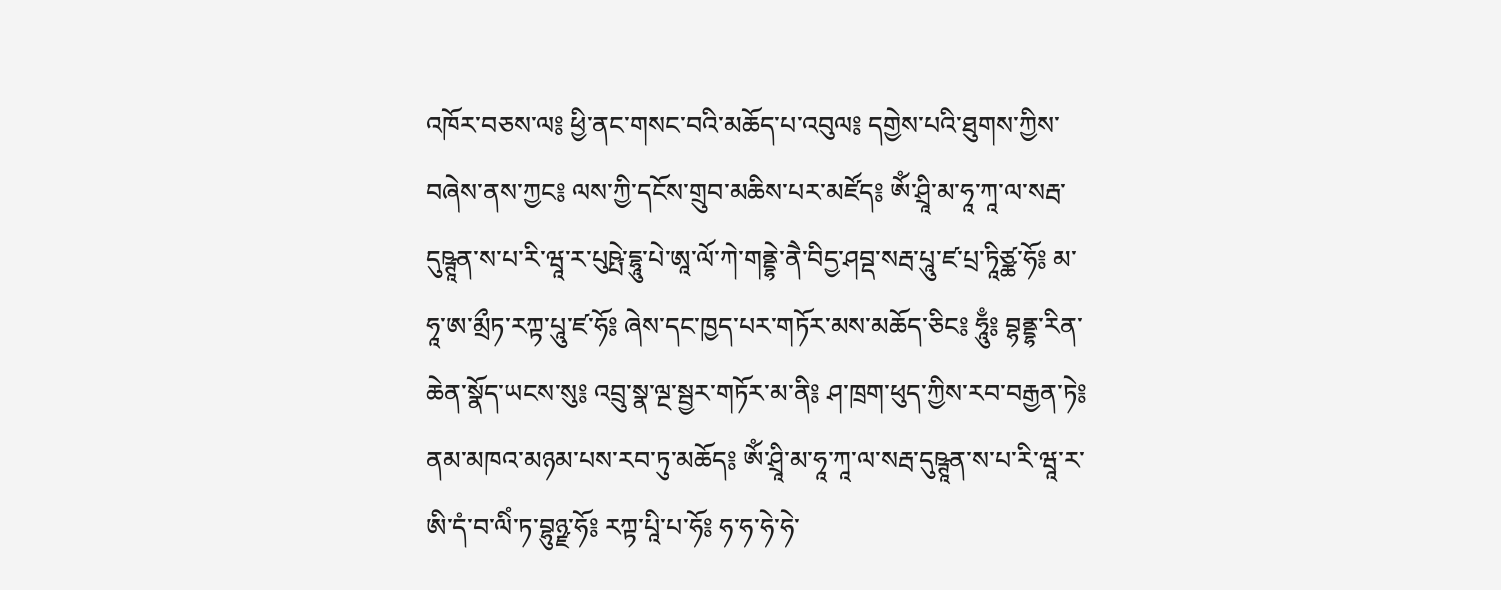འཁོར་བཅས་ལ༔ ཕྱི་ནང་གསང་བའི་མཆོད་པ་འབུལ༔ དགྱེས་པའི་ཐུགས་ཀྱིས་བཞེས་ནས་ཀྱང༔ ལས་ཀྱི་དངོས་གྲུབ་མཆིས་པར་མཛོད༔ ཨོཾ་ཤྲཱི་མ་ཧཱ་ཀཱ་ལ་སརྦ་དུཥྚཱན་ས་པ་རི་ཝཱ་ར་པུཥྤེ་དྷཱུ་པེ་ཨཱ་ལོ་ཀེ་གནྡྷེ་ནཻ་བིདྱ་ཤབྡ་སརྦ་པཱུ་ཛ་པྲ་ཏཱིཙྪ་ཧོ༔ མ་ཧཱ་ཨ་མྲྀཏ་རཀྟ་པཱུ་ཛ་ཧོ༔ ཞེས་དང་ཁྱད་པར་གཏོར་མས་མཆོད་ཅིང༔ ཧཱུྃ༔ བྷནྡྷ་རིན་ཆེན་སྣོད་ཡངས་སུ༔ འབྲུ་སྣ་ལྔ་སྦྱར་གཏོར་མ་ནི༔ ཤ་ཁྲག་ཕུད་ཀྱིས་རབ་བརྒྱན་ཏེ༔ ནམ་མཁའ་མཉམ་པས་རབ་ཏུ་མཆོད༔ ཨོཾ་ཤྲཱི་མ་ཧཱ་ཀཱ་ལ་སརྦ་དུཥྚཱན་ས་པ་རི་ཝཱ་ར་ཨི་དཾ་བ་ལིཾ་ཏ་བྷུཉྫ་ཧོ༔ རཀྟ་པཱི་པ་ཧོ༔ ཧ་ཧ་ཧེ་ཧེ་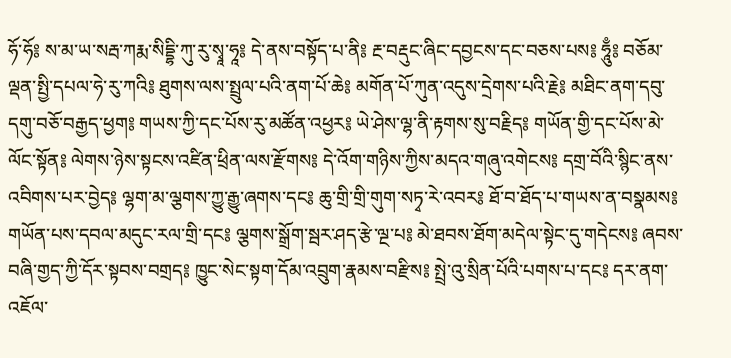ཧོ་ཧོ༔ ས་མ་ཡ་སརྦ་ཀརྨ་སིདྡྷི་ཀུ་རུ་སྭཱ་ཧཱ༔ དེ་ནས་བསྟོད་པ་ནི༔ རྔ་བརྡུང་ཞིང་དབྱངས་དང་བཅས་པས༔ ཧཱུྃ༔ བཅོམ་ལྡན་སྤྱི་དཔལ་ཧེ་རུ་ཀའི༔ ཐུགས་ལས་སྤྲུལ་པའི་ནག་པོ་ཆེ༔ མགོན་པོ་ཀུན་འདུས་དྲེགས་པའི་རྗེ༔ མཐིང་ནག་དབུ་དགུ་བཅོ་བརྒྱད་ཕྱག༔ གཡས་ཀྱི་དང་པོས་རུ་མཚོན་འཕྱར༔ ཡེ་ཤེས་ལྷ་ནི་རྟགས་སུ་བརྗིད༔ གཡོན་གྱི་དང་པོས་མེ་ལོང་སྟོན༔ ལེགས་ཉེས་སྟངས་འཛིན་ཕྲིན་ལས་རྫོགས༔ དེ་འོག་གཉིས་ཀྱིས་མདའ་གཞུ་འགེངས༔ དགྲ་བོའི་སྙིང་ནས་འབིགས་པར་བྱེད༔ ལྷག་མ་ལྕགས་ཀྱུ་རྒྱུ་ཞགས་དང༔ ཆུ་གྲི་གྲི་གུག་སཏྭ་རེ་འབར༔ ཐོ་བ་ཐོད་པ་གཡས་ན་བསྣམས༔ གཡོན་པས་དབལ་མདུང་རལ་གྲི་དང༔ ལྕགས་སྒྲོག་སྦར་ཤད་རྩེ་ལྔ་པ༔ མེ་ཐབས་ཐོག་མདེལ་སྟེང་དུ་གདེངས༔ ཞབས་བཞི་གྱད་ཀྱི་དོར་སྟབས་བགྲད༔ ཁྱུང་སེང་སྟག་དོམ་འབྲུག་རྣམས་བརྫིས༔ སྤྲེ་འུ་སྲིན་པོའི་པགས་པ་དང༔ དར་ནག་འཇོལ་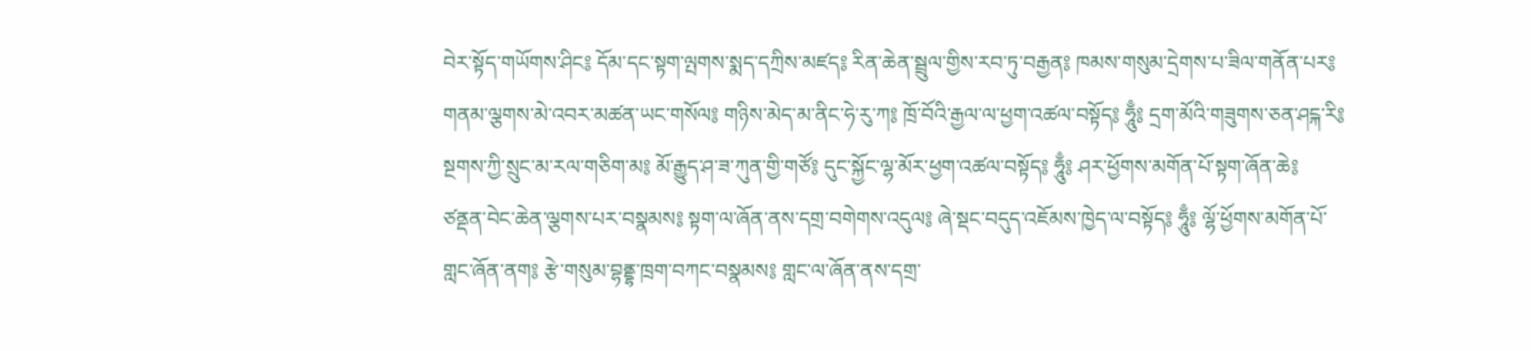བེར་སྟོད་གཡོགས་ཤིང༔ དོམ་དང་སྟག་ལྤགས་སྨད་དཀྲིས་མཛད༔ རིན་ཆེན་སྦྲུལ་གྱིས་རབ་ཏུ་བརྒྱན༔ ཁམས་གསུམ་དྲེགས་པ་ཟིལ་གནོན་པར༔ གནམ་ལྕགས་མེ་འབར་མཚན་ཡང་གསོལ༔ གཉིས་མེད་མ་ནིང་ཧེ་རུ་ཀ༔ ཁྲོ་བོའི་རྒྱལ་ལ་ཕྱག་འཚལ་བསྟོད༔ ཧཱུྃ༔ དྲག་མོའི་གཟུགས་ཅན་ཤངྐ་རི༔ སྔགས་ཀྱི་སྲུང་མ་རལ་གཅིག་མ༔ མོ་རྒྱུད་ཤ་ཟ་ཀུན་གྱི་གཙོ༔ དུང་སྐྱོང་ལྷ་མོར་ཕྱག་འཚལ་བསྟོད༔ ཧཱུྃ༔ ཤར་ཕྱོགས་མགོན་པོ་སྟག་ཞོན་ཆེ༔ ཙནྡན་བེང་ཆེན་ལྕགས་པར་བསྣམས༔ སྟག་ལ་ཞོན་ནས་དགྲ་བགེགས་འདུལ༔ ཞེ་སྡང་བདུད་འཇོམས་ཁྱེད་ལ་བསྟོད༔ ཧཱུྃ༔ ལྷོ་ཕྱོགས་མགོན་པོ་གླང་ཞོན་ནག༔ རྩེ་གསུམ་བྷནྡྷ་ཁྲག་བཀང་བསྣམས༔ གླང་ལ་ཞོན་ནས་དགྲ་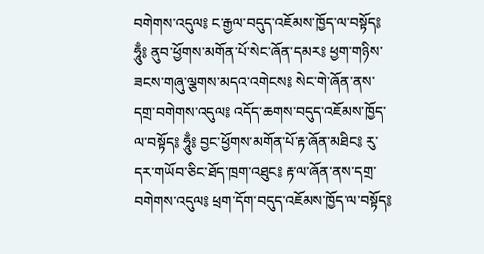བགེགས་འདུལ༔ ང་རྒྱལ་བདུད་འཇོམས་ཁྱོད་ལ་བསྟོད༔ ཧཱུྃ༔ ནུབ་ཕྱོགས་མགོན་པོ་སེང་ཞོན་དམར༔ ཕྱག་གཉིས་ཟངས་གཞུ་ལྕགས་མདའ་འགེངས༔ སེང་གེ་ཞོན་ནས་དགྲ་བགེགས་འདུལ༔ འདོད་ཆགས་བདུད་འཇོམས་ཁྱོད་ལ་བསྟོད༔ ཧཱུྃ༔ བྱང་ཕྱོགས་མགོན་པོ་རྟ་ཞོན་མཐིང༔ རུ་དར་གཡོབ་ཅིང་ཐོད་ཁྲག་འཐུང༔ རྟ་ལ་ཞོན་ནས་དགྲ་བགེགས་འདུལ༔ ཕྲག་དོག་བདུད་འཇོམས་ཁྱོད་ལ་བསྟོད༔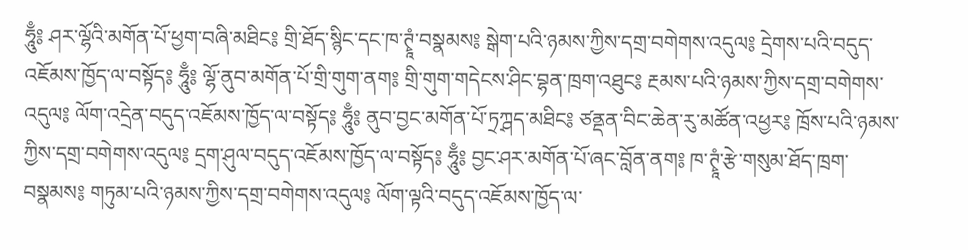ཧཱུྃ༔ ཤར་ལྷོའི་མགོན་པོ་ཕྱག་བཞི་མཐིང༔ གྲི་ཐོད་སྙིང་དང་ཁ་ཊྭཱཾ་བསྣམས༔ སྒེག་པའི་ཉམས་ཀྱིས་དགྲ་བགེགས་འདུལ༔ དྲེགས་པའི་བདུད་འཇོམས་ཁྱོད་ལ་བསྟོད༔ ཧཱུྃ༔ ལྷོ་ནུབ་མགོན་པོ་གྲི་གུག་ནག༔ གྲི་གུག་གདེངས་ཤིང་བྷན་ཁྲག་འཐུང༔ རྔམས་པའི་ཉམས་ཀྱིས་དགྲ་བགེགས་འདུལ༔ ལོག་འདྲེན་བདུད་འཇོམས་ཁྱོད་ལ་བསྟོད༔ ཧཱུྃ༔ ནུབ་བྱང་མགོན་པོ་ཏྲཀྴད་མཐིང༔ ཙནྡན་བིང་ཆེན་རུ་མཚོན་འཕྱར༔ ཁྲོས་པའི་ཉམས་ཀྱིས་དགྲ་བགེགས་འདུལ༔ དྲག་ཤུལ་བདུད་འཇོམས་ཁྱོད་ལ་བསྟོད༔ ཧཱུྃ༔ བྱང་ཤར་མགོན་པོ་ཞང་བློན་ནག༔ ཁ་ཊྭཱཾ་རྩེ་གསུམ་ཐོད་ཁྲག་བསྣམས༔ གཏུམ་པའི་ཉམས་ཀྱིས་དགྲ་བགེགས་འདུལ༔ ལོག་ལྟའི་བདུད་འཇོམས་ཁྱོད་ལ་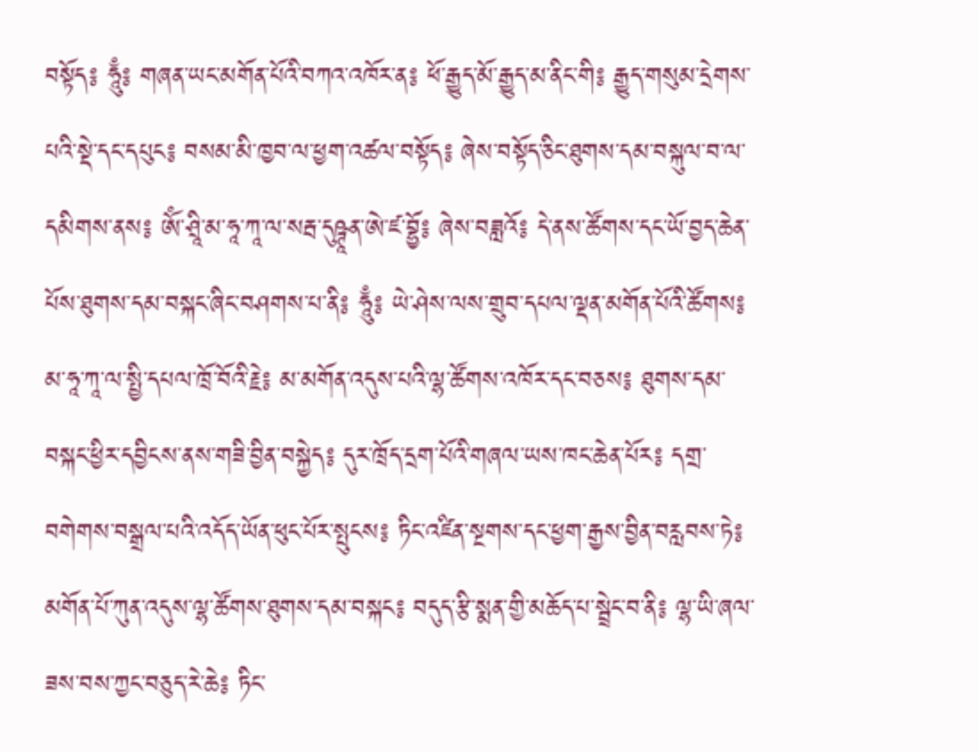བསྟོད༔ ཧཱུྃ༔ གཞན་ཡང་མགོན་པོའི་བཀའ་འཁོར་ན༔ ཕོ་རྒྱུད་མོ་རྒྱུད་མ་ནིང་གི༔ རྒྱུད་གསུམ་དྲེགས་པའི་སྡེ་དང་དཔུང༔ བསམ་མི་ཁྱབ་ལ་ཕྱག་འཚལ་བསྟོད༔ ཞེས་བསྟོད་ཅིང་ཐུགས་དམ་བསྐུལ་བ་ལ་དམིགས་ནས༔ ཨོཾ་ཤྲཱི་མ་ཧཱ་ཀཱ་ལ་སརྦ་དུཥྚཱན་ཨེ་ཛ་བྷྱོ༔ ཞེས་བཟླའོ༔ དེ་ནས་ཚོགས་དང་ཡོ་བྱད་ཆེན་པོས་ཐུགས་དམ་བསྐང་ཞིང་བཤགས་པ་ནི༔ ཧཱུྃ༔ ཡེ་ཤེས་ལས་གྲུབ་དཔལ་ལྡན་མགོན་པོའི་ཚོགས༔ མ་ཧཱ་ཀཱ་ལ་སྤྱི་དཔལ་ཁྲོ་བོའི་རྗེ༔ མ་མགོན་འདུས་པའི་ལྷ་ཚོགས་འཁོར་དང་བཅས༔ ཐུགས་དམ་བསྐང་ཕྱིར་དབྱིངས་ནས་གཟི་བྱིན་བསྐྱེད༔ དུར་ཁྲོད་དྲག་པོའི་གཞལ་ཡས་ཁང་ཆེན་པོར༔ དགྲ་བགེགས་བསྒྲལ་པའི་འདོད་ཡོན་ཕུང་པོར་སྤུངས༔ ཏིང་འཛིན་སྔགས་དང་ཕྱག་རྒྱས་བྱིན་བརླབས་ཏེ༔ མགོན་པོ་ཀུན་འདུས་ལྷ་ཚོགས་ཐུགས་དམ་བསྐང༔ བདུད་རྩི་སྨན་གྱི་མཆོད་པ་སྦྲེང་བ་ནི༔ ལྷ་ཡི་ཞལ་ཟས་བས་ཀྱང་བཅུད་རེ་ཆེ༔ ཏིང་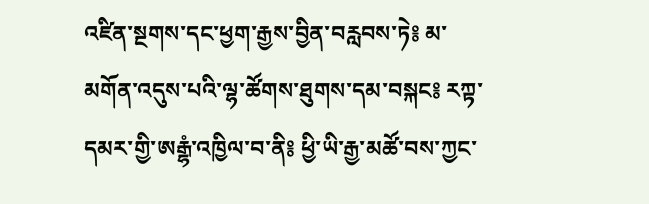འཛིན་སྔགས་དང་ཕྱག་རྒྱས་བྱིན་བརླབས་ཏེ༔ མ་མགོན་འདུས་པའི་ལྷ་ཚོགས་ཐུགས་དམ་བསྐང༔ རཀྟ་དམར་གྱི་ཨརྒྷཾ་འཁྱིལ་བ་ནི༔ ཕྱི་ཡི་རྒྱ་མཚོ་བས་ཀྱང་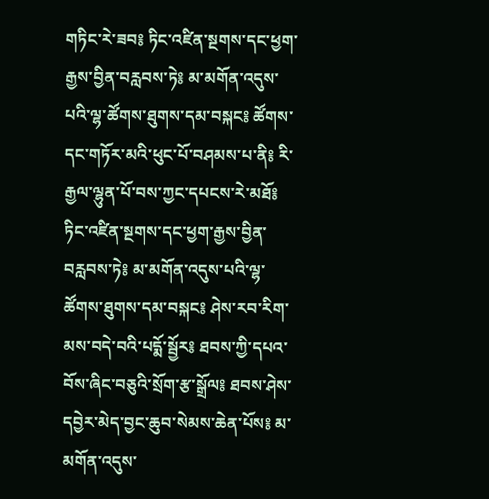གཏིང་རེ་ཟབ༔ ཏིང་འཛིན་སྔགས་དང་ཕྱག་རྒྱས་བྱིན་བརླབས་ཏེ༔ མ་མགོན་འདུས་པའི་ལྷ་ཚོགས་ཐུགས་དམ་བསྐང༔ ཚོགས་དང་གཏོར་མའི་ཕུང་པོ་བཤམས་པ་ནི༔ རི་རྒྱལ་ལྷུན་པོ་བས་ཀྱང་དཔངས་རེ་མཐོ༔ ཏིང་འཛིན་སྔགས་དང་ཕྱག་རྒྱས་བྱིན་བརླབས་ཏེ༔ མ་མགོན་འདུས་པའི་ལྷ་ཚོགས་ཐུགས་དམ་བསྐང༔ ཤེས་རབ་རིག་མས་བདེ་བའི་པདྨོ་སྦྱོར༔ ཐབས་ཀྱི་དཔའ་བོས་ཞིང་བཅུའི་སྲོག་རྩ་སྒྲོལ༔ ཐབས་ཤེས་དབྱེར་མེད་བྱང་ཆུབ་སེམས་ཆེན་པོས༔ མ་མགོན་འདུས་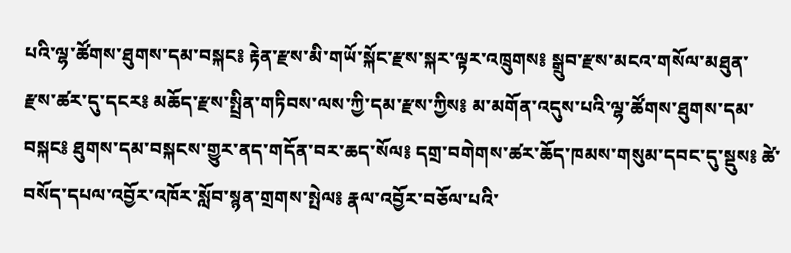པའི་ལྷ་ཚོགས་ཐུགས་དམ་བསྐང༔ རྟེན་རྫས་མི་གཡོ་སྐོང་རྫས་སྐར་ལྟར་འཁྲུགས༔ སྒྲུབ་རྫས་མངའ་གསོལ་མཐུན་རྫས་ཚར་དུ་དངར༔ མཆོད་རྫས་སྤྲིན་གཏིབས་ལས་ཀྱི་དམ་རྫས་ཀྱིས༔ མ་མགོན་འདུས་པའི་ལྷ་ཚོགས་ཐུགས་དམ་བསྐང༔ ཐུགས་དམ་བསྐངས་གྱུར་ནད་གདོན་བར་ཆད་སོལ༔ དགྲ་བགེགས་ཚར་ཆོད་ཁམས་གསུམ་དབང་དུ་སྡུས༔ ཚེ་བསོད་དཔལ་འབྱོར་འཁོར་སློབ་སྙན་གྲགས་སྤེལ༔ རྣལ་འབྱོར་བཅོལ་པའི་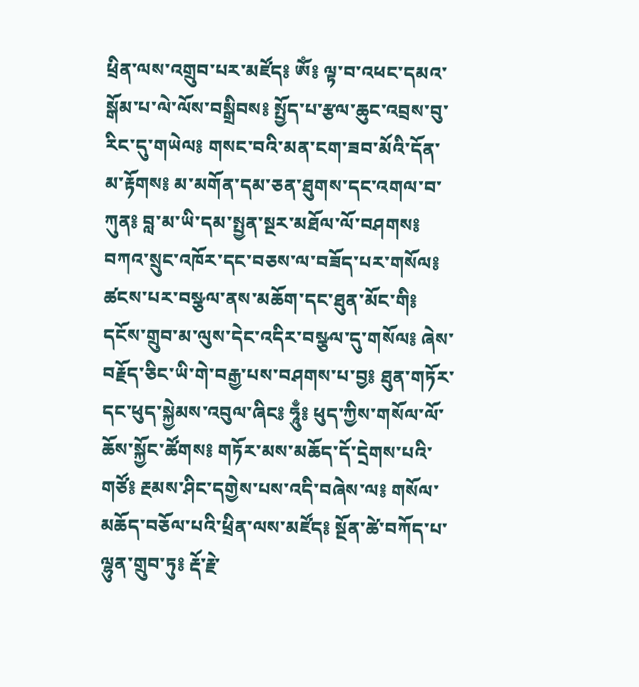ཕྲིན་ལས་འགྲུབ་པར་མཛོད༔ ཨོཾ༔ ལྟ་བ་འཕང་དམའ་སྒོམ་པ་ལེ་ལོས་བསྒྲིབས༔ སྤྱོད་པ་རྩལ་ཆུང་འབྲས་བུ་རིང་དུ་གཡེལ༔ གསང་བའི་མན་ངག་ཟབ་མོའི་དོན་མ་རྟོགས༔ མ་མགོན་དམ་ཅན་ཐུགས་དང་འགལ་བ་ཀུན༔ བླ་མ་ཡི་དམ་སྤྱན་སྔར་མཐོལ་ལོ་བཤགས༔ བཀའ་སྲུང་འཁོར་དང་བཅས་ལ་བཟོད་པར་གསོལ༔ ཚངས་པར་བསྩལ་ནས་མཆོག་དང་ཐུན་མོང་གི༔ དངོས་གྲུབ་མ་ལུས་དེང་འདིར་བསྩལ་དུ་གསོལ༔ ཞེས་བརྗོད་ཅིང་ཡི་གེ་བརྒྱ་པས་བཤགས་པ་བྱ༔ ཐུན་གཏོར་དང་ཕུད་སྐྱེམས་འབུལ་ཞིང༔ ཧཱུྃ༔ ཕུད་ཀྱིས་གསོལ་ལོ་ཆོས་སྐྱོང་ཚོགས༔ གཏོར་མས་མཆོད་དོ་དྲེགས་པའི་གཙོ༔ རྔམས་ཤིང་དགྱེས་པས་འདི་བཞེས་ལ༔ གསོལ་མཆོད་བཅོལ་པའི་ཕྲིན་ལས་མཛོད༔ སྔོན་ཚེ་བཀོད་པ་ལྷུན་གྲུབ་ཏུ༔ རྡོ་རྗེ་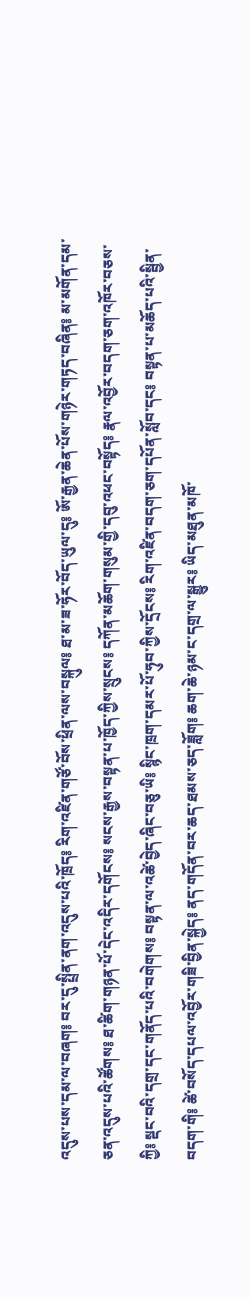འདུས་པས་དམ་ལ་བཞག༔ བར་དུ་སྤྲིན་ནག་འདུས་པའི་ཁྲོད༔ རིག་འཛིན་གཙོ་བོས་ཕྲིན་ལས་བསྐུལ༔ ཐ་མ་ཟ་ཧོར་བོད་ཡུལ་དུ༔ ཨོ་རྒྱན་ཆེན་པོས་གཉེར་གཏད་བཞིན༔ མ་མགོན་དམ་ཅན་འདུས་པའི་ཚོགས༔ ཐ་ཚིག་གཉན་པོ་དེང་འདིར་དགོངས༔ སངས་རྒྱས་བསྟན་པ་ཁྱོད་ཀྱིས་སྲུངས༔ དཀོན་མཆོག་གསུམ་གྱི་དབུ་འཕང་བསྟོད༔ རྣལ་འབྱོར་བདག་ཅག་འཁོར་བཅས་ཀྱི༔ སྡང་བའི་དགྲ་དང་གནོད་པའི་བགེགས༔ བསྟན་ལ་འཚེ་བྱེད་ཞིང་བཅུ་ཡི༔ སྙིང་ཁྲག་དམར་པོ་ཧུབ་ཀྱིས་དྲོངས༔ རིག་འཛིན་བདག་ཅག་དཔོན་སློབ་དང༔ བསྟན་པ་མཆོད་པའི་སྦྱིན་བདག་གི༔ ཚེ་བསོད་དཔལ་འབྱོར་གཟི་བྱིན་སྐྱེད༔ ནད་གདོན་བར་ཆད་ཐམས་ཅད་ཟློག༔ ཆག་ཆེ་ཉམ་ང་དགྲ་ལ་སྒྱུར༔ ཡིད་མཐུན་མཁོ་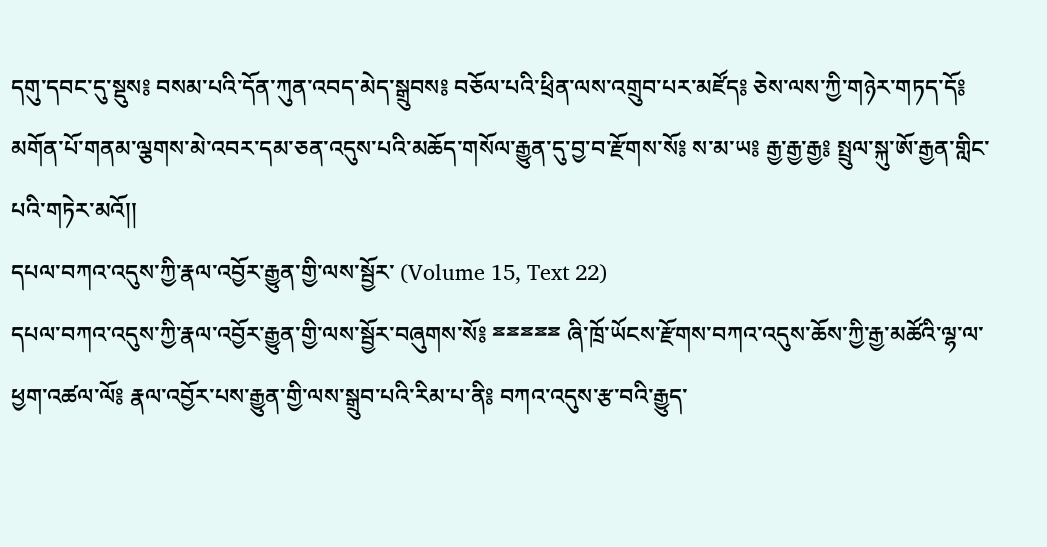དགུ་དབང་དུ་སྡུས༔ བསམ་པའི་དོན་ཀུན་འབད་མེད་སྒྲུབས༔ བཅོལ་པའི་ཕྲིན་ལས་འགྲུབ་པར་མཛོད༔ ཅེས་ལས་ཀྱི་གཉེར་གཏད་དོ༔ མགོན་པོ་གནམ་ལྕགས་མེ་འབར་དམ་ཅན་འདུས་པའི་མཆོད་གསོལ་རྒྱུན་དུ་བྱ་བ་རྫོགས་སོ༔ ས་མ་ཡ༔ རྒྱ་རྒྱ་རྒྱ༔ སྤྲུལ་སྐུ་ཨོ་རྒྱན་གླིང་པའི་གཏེར་མའོ།།
དཔལ་བཀའ་འདུས་ཀྱི་རྣལ་འབྱོར་རྒྱུན་གྱི་ལས་སྦྱོར་ (Volume 15, Text 22)
དཔལ་བཀའ་འདུས་ཀྱི་རྣལ་འབྱོར་རྒྱུན་གྱི་ལས་སྦྱོར་བཞུགས་སོ༔ ྈྈྈྈྈ ཞི་ཁྲོ་ཡོངས་རྫོགས་བཀའ་འདུས་ཆོས་ཀྱི་རྒྱ་མཚོའི་ལྷ་ལ་ཕྱག་འཚལ་ལོ༔ རྣལ་འབྱོར་པས་རྒྱུན་གྱི་ལས་སྒྲུབ་པའི་རིམ་པ་ནི༔ བཀའ་འདུས་རྩ་བའི་རྒྱུད་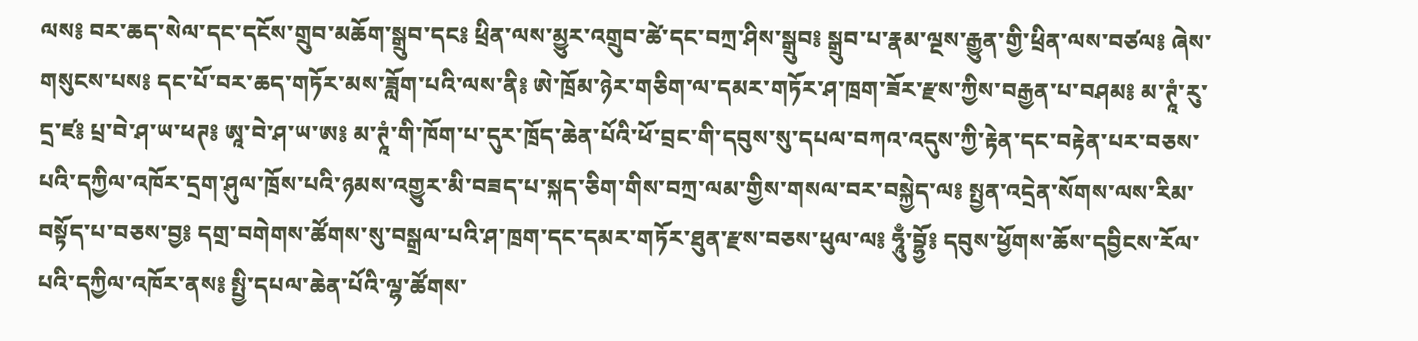ལས༔ བར་ཆད་སེལ་དང་དངོས་གྲུབ་མཆོག་སྒྲུབ་དང༔ ཕྲིན་ལས་མྱུར་འགྲུབ་ཚེ་དང་བཀྲ་ཤིས་སྒྲུབ༔ སྒྲུབ་པ་རྣམ་ལྔས་རྒྱུན་གྱི་ཕྲིན་ལས་བཙལ༔ ཞེས་གསུངས་པས༔ དང་པོ་བར་ཆད་གཏོར་མས་ཟློག་པའི་ལས་ནི༔ ཨེ་ཁྲོམ་ཉེར་གཅིག་ལ་དམར་གཏོར་ཤ་ཁྲག་ཟོར་རྫས་ཀྱིས་བརྒྱན་པ་བཤམ༔ མ་ཊཱཾ་རུ་དྲ་ཛ༔ པྲ་བེ་ཤ་ཡ་ཕཊ༔ ཨཱ་བེ་ཤ་ཡ་ཨ༔ མ་ཊཱཾ་གི་ཁོག་པ་དུར་ཁྲོད་ཆེན་པོའི་ཕོ་བྲང་གི་དབུས་སུ་དཔལ་བཀའ་འདུས་ཀྱི་རྟེན་དང་བརྟེན་པར་བཅས་པའི་དཀྱིལ་འཁོར་དྲག་ཤུལ་ཁྲོས་པའི་ཉམས་འགྱུར་མི་བཟད་པ་སྐད་ཅིག་གིས་བཀྲ་ལམ་གྱིས་གསལ་བར་བསྐྱེད་ལ༔ སྤྱན་འདྲེན་སོགས་ལས་རིམ་བསྟོད་པ་བཅས་བྱ༔ དགྲ་བགེགས་ཚོགས་སུ་བསྒྲལ་པའི་ཤ་ཁྲག་དང་དམར་གཏོར་ཐུན་རྫས་བཅས་ཕུལ་ལ༔ ཧཱུྃ་བྷྱོ༔ དབུས་ཕྱོགས་ཆོས་དབྱིངས་རོལ་པའི་དཀྱིལ་འཁོར་ནས༔ སྤྱི་དཔལ་ཆེན་པོའི་ལྷ་ཚོགས་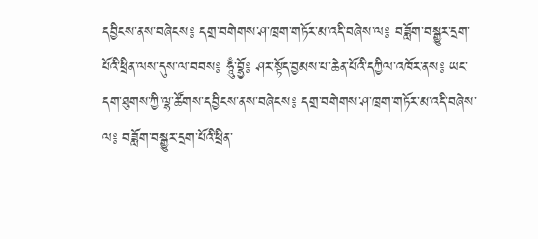དབྱིངས་ནས་བཞེངས༔ དགྲ་བགེགས་ཤ་ཁྲག་གཏོར་མ་འདི་བཞེས་ལ༔ བཟློག་བསྒྱུར་དྲག་པོའི་ཕྲིན་ལས་དུས་ལ་བབས༔ ཧཱུྃ་བྷྱོ༔ ཤར་སྟོད་བྱམས་པ་ཆེན་པོའི་དཀྱིལ་འཁོར་ནས༔ ཡང་དག་ཐུགས་ཀྱི་ལྷ་ཚོགས་དབྱིངས་ནས་བཞེངས༔ དགྲ་བགེགས་ཤ་ཁྲག་གཏོར་མ་འདི་བཞེས་ལ༔ བཟློག་བསྒྱུར་དྲག་པོའི་ཕྲིན་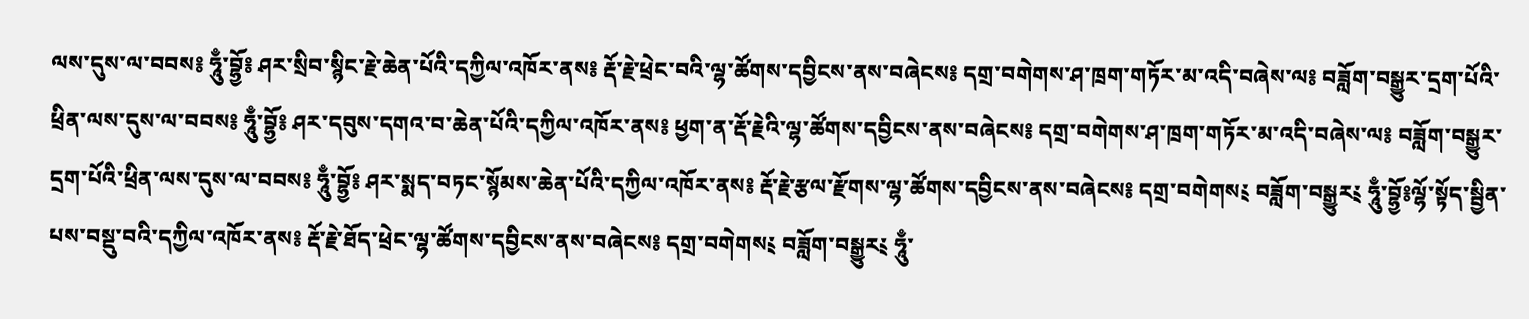ལས་དུས་ལ་བབས༔ ཧཱུྃ་བྷྱོ༔ ཤར་སྲིབ་སྙིང་རྗེ་ཆེན་པོའི་དཀྱིལ་འཁོར་ནས༔ རྡོ་རྗེ་ཕྲེང་བའི་ལྷ་ཚོགས་དབྱིངས་ནས་བཞེངས༔ དགྲ་བགེགས་ཤ་ཁྲག་གཏོར་མ་འདི་བཞེས་ལ༔ བཟློག་བསྒྱུར་དྲག་པོའི་ཕྲིན་ལས་དུས་ལ་བབས༔ ཧཱུྃ་བྷྱོ༔ ཤར་དབུས་དགའ་བ་ཆེན་པོའི་དཀྱིལ་འཁོར་ནས༔ ཕྱག་ན་རྡོ་རྗེའི་ལྷ་ཚོགས་དབྱིངས་ནས་བཞེངས༔ དགྲ་བགེགས་ཤ་ཁྲག་གཏོར་མ་འདི་བཞེས་ལ༔ བཟློག་བསྒྱུར་དྲག་པོའི་ཕྲིན་ལས་དུས་ལ་བབས༔ ཧཱུྃ་བྷྱོ༔ ཤར་སྨད་བཏང་སྙོམས་ཆེན་པོའི་དཀྱིལ་འཁོར་ནས༔ རྡོ་རྗེ་རྩལ་རྫོགས་ལྷ་ཚོགས་དབྱིངས་ནས་བཞེངས༔ དགྲ་བགེགས༴ བཟློག་བསྒྱུར༴ ཧཱུྃ་བྷྱོ༔ལྷོ་སྟོད་སྦྱིན་པས་བསྡུ་བའི་དཀྱིལ་འཁོར་ནས༔ རྡོ་རྗེ་ཐོད་ཕྲེང་ལྷ་ཚོགས་དབྱིངས་ནས་བཞེངས༔ དགྲ་བགེགས༴ བཟློག་བསྒྱུར༴ ཧཱུྃ་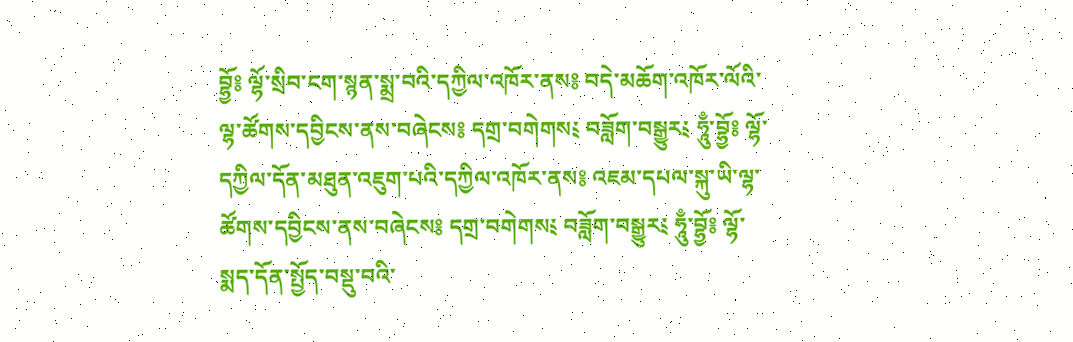བྷྱོ༔ ལྷོ་སྲིབ་ངག་སྙན་སྨྲ་བའི་དཀྱིལ་འཁོར་ནས༔ བདེ་མཆོག་འཁོར་ལོའི་ལྷ་ཚོགས་དབྱིངས་ནས་བཞེངས༔ དགྲ་བགེགས༴ བཟློག་བསྒྱུར༴ ཧཱུྃ་བྷྱོ༔ ལྷོ་དཀྱིལ་དོན་མཐུན་འཇུག་པའི་དཀྱིལ་འཁོར་ནས༔ འཇམ་དཔལ་སྐུ་ཡི་ལྷ་ཚོགས་དབྱིངས་ནས་བཞེངས༔ དགྲ་བགེགས༴ བཟློག་བསྒྱུར༴ ཧཱུྃ་བྷྱོ༔ ལྷོ་སྨད་དོན་སྤྱོད་བསྡུ་བའི་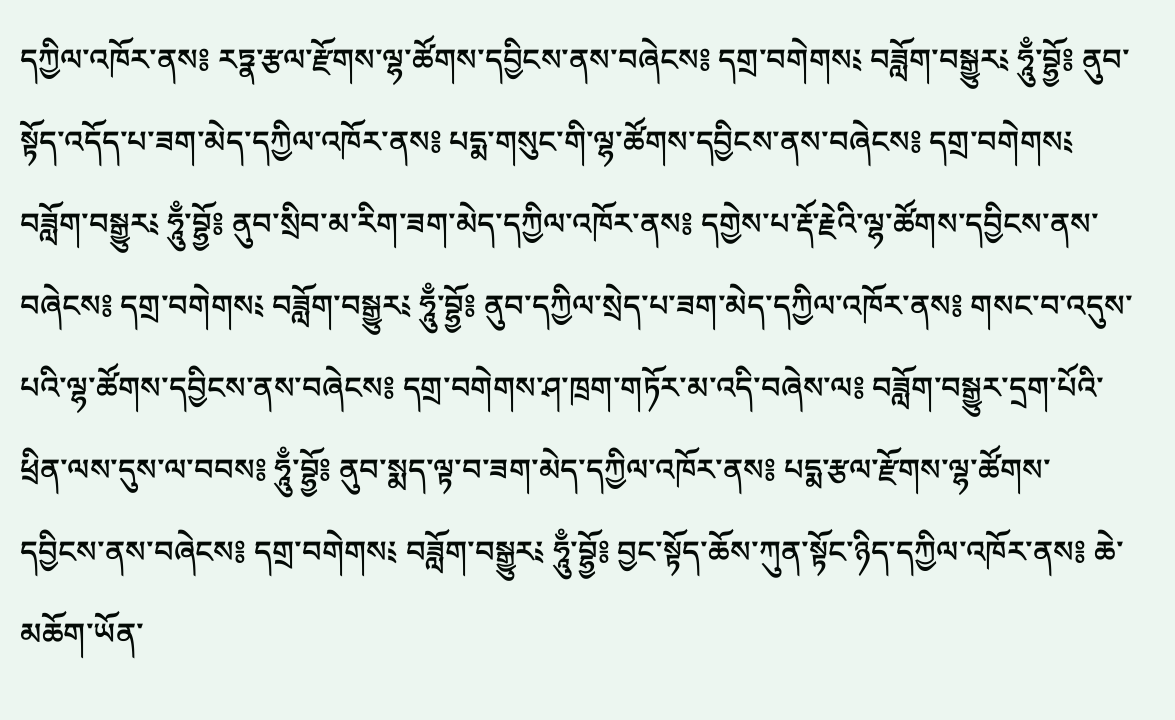དཀྱིལ་འཁོར་ནས༔ རཏྣ་རྩལ་རྫོགས་ལྷ་ཚོགས་དབྱིངས་ནས་བཞེངས༔ དགྲ་བགེགས༴ བཟློག་བསྒྱུར༴ ཧཱུྃ་བྷྱོ༔ ནུབ་སྟོད་འདོད་པ་ཟག་མེད་དཀྱིལ་འཁོར་ནས༔ པདྨ་གསུང་གི་ལྷ་ཚོགས་དབྱིངས་ནས་བཞེངས༔ དགྲ་བགེགས༴ བཟློག་བསྒྱུར༴ ཧཱུྃ་བྷྱོ༔ ནུབ་སྲིབ་མ་རིག་ཟག་མེད་དཀྱིལ་འཁོར་ནས༔ དགྱེས་པ་རྡོ་རྗེའི་ལྷ་ཚོགས་དབྱིངས་ནས་བཞེངས༔ དགྲ་བགེགས༴ བཟློག་བསྒྱུར༴ ཧཱུྃ་བྷྱོ༔ ནུབ་དཀྱིལ་སྲེད་པ་ཟག་མེད་དཀྱིལ་འཁོར་ནས༔ གསང་བ་འདུས་པའི་ལྷ་ཚོགས་དབྱིངས་ནས་བཞེངས༔ དགྲ་བགེགས་ཤ་ཁྲག་གཏོར་མ་འདི་བཞེས་ལ༔ བཟློག་བསྒྱུར་དྲག་པོའི་ཕྲིན་ལས་དུས་ལ་བབས༔ ཧཱུྃ་བྷྱོ༔ ནུབ་སྨད་ལྟ་བ་ཟག་མེད་དཀྱིལ་འཁོར་ནས༔ པདྨ་རྩལ་རྫོགས་ལྷ་ཚོགས་དབྱིངས་ནས་བཞེངས༔ དགྲ་བགེགས༴ བཟློག་བསྒྱུར༴ ཧཱུྃ་བྷྱོ༔ བྱང་སྟོད་ཆོས་ཀུན་སྟོང་ཉིད་དཀྱིལ་འཁོར་ནས༔ ཆེ་མཆོག་ཡོན་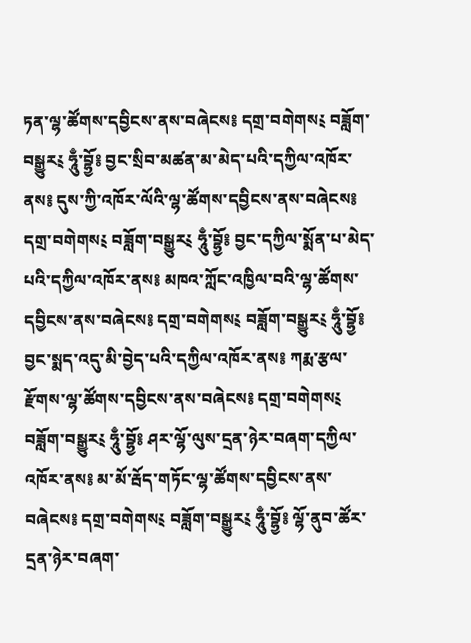ཏན་ལྷ་ཚོགས་དབྱིངས་ནས་བཞེངས༔ དགྲ་བགེགས༴ བཟློག་བསྒྱུར༴ ཧཱུྃ་བྷྱོ༔ བྱང་སྲིབ་མཚན་མ་མེད་པའི་དཀྱིལ་འཁོར་ནས༔ དུས་ཀྱི་འཁོར་ལོའི་ལྷ་ཚོགས་དབྱིངས་ནས་བཞེངས༔ དགྲ་བགེགས༴ བཟློག་བསྒྱུར༴ ཧཱུྃ་བྷྱོ༔ བྱང་དཀྱིལ་སྨོན་པ་མེད་པའི་དཀྱིལ་འཁོར་ནས༔ མཁའ་ཀློང་འཁྱིལ་བའི་ལྷ་ཚོགས་དབྱིངས་ནས་བཞེངས༔ དགྲ་བགེགས༴ བཟློག་བསྒྱུར༴ ཧཱུྃ་བྷྱོ༔ བྱང་སྨད་འདུ་མི་བྱེད་པའི་དཀྱིལ་འཁོར་ནས༔ ཀརྨ་རྩལ་རྫོགས་ལྷ་ཚོགས་དབྱིངས་ནས་བཞེངས༔ དགྲ་བགེགས༴ བཟློག་བསྒྱུར༴ ཧཱུྃ་བྷྱོ༔ ཤར་ལྷོ་ལུས་དྲན་ཉེར་བཞག་དཀྱིལ་འཁོར་ནས༔ མ་མོ་རྦོད་གཏོང་ལྷ་ཚོགས་དབྱིངས་ནས་བཞེངས༔ དགྲ་བགེགས༴ བཟློག་བསྒྱུར༴ ཧཱུྃ་བྷྱོ༔ ལྷོ་ནུབ་ཚོར་དྲན་ཉེར་བཞག་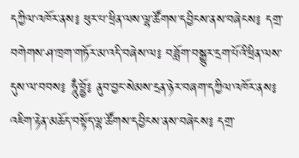དཀྱིལ་འཁོར་ནས༔ ཕུར་པ་ཕྲིན་ལས་ལྷ་ཚོགས་དབྱིངས་ནས་བཞེངས༔ དགྲ་བགེགས་ཤ་ཁྲག་གཏོར་མ་འདི་བཞེས་ལ༔ བཟློག་བསྒྱུར་དྲག་པོའི་ཕྲིན་ལས་དུས་ལ་བབས༔ ཧཱུྃ་བྷྱོ༔ ནུབ་བྱང་སེམས་དྲན་ཉེར་བཞག་དཀྱིལ་འཁོར་ནས༔ འཇིག་རྟེན་མཆོད་བསྟོད་ལྷ་ཚོགས་དབྱིངས་ནས་བཞེངས༔ དགྲ་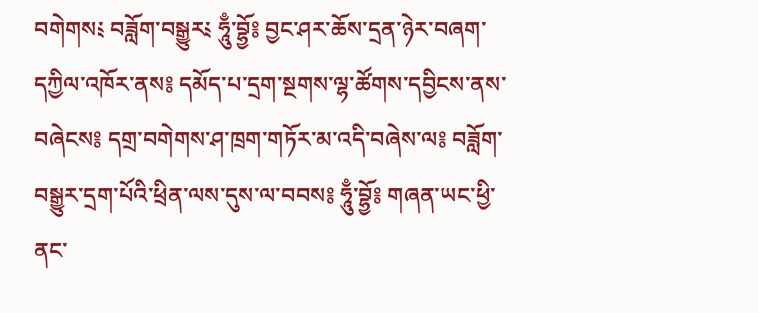བགེགས༴ བཟློག་བསྒྱུར༴ ཧཱུྃ་བྷྱོ༔ བྱང་ཤར་ཆོས་དྲན་ཉེར་བཞག་དཀྱིལ་འཁོར་ནས༔ དམོད་པ་དྲག་སྔགས་ལྷ་ཚོགས་དབྱིངས་ནས་བཞེངས༔ དགྲ་བགེགས་ཤ་ཁྲག་གཏོར་མ་འདི་བཞེས་ལ༔ བཟློག་བསྒྱུར་དྲག་པོའི་ཕྲིན་ལས་དུས་ལ་བབས༔ ཧཱུྃ་བྷྱོ༔ གཞན་ཡང་ཕྱི་ནང་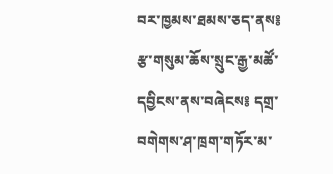བར་ཁྱམས་ཐམས་ཅད་ནས༔ རྩ་གསུམ་ཆོས་སྲུང་རྒྱ་མཚོ་དབྱིངས་ནས་བཞེངས༔ དགྲ་བགེགས་ཤ་ཁྲག་གཏོར་མ་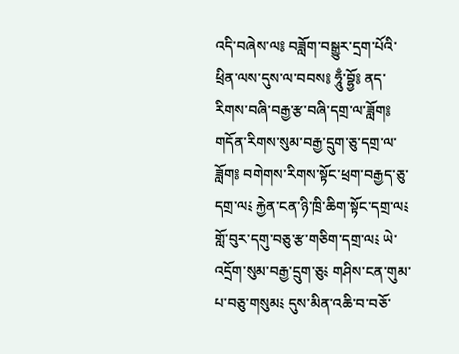འདི་བཞེས་ལ༔ བཟློག་བསྒྱུར་དྲག་པོའི་ཕྲིན་ལས་དུས་ལ་བབས༔ ཧཱུྃ་བྷྱོ༔ ནད་རིགས་བཞི་བརྒྱ་རྩ་བཞི་དགྲ་ལ་ཟློག༔ གདོན་རིགས་སུམ་བརྒྱ་དྲུག་ཅུ་དགྲ་ལ་ཟློག༔ བགེགས་རིགས་སྟོང་ཕྲག་བརྒྱད་ཅུ་དགྲ་ལ༴ རྐྱེན་ངན་ཉི་ཁྲི་ཆིག་སྟོང་དགྲ་ལ༴ གློ་བུར་དགུ་བཅུ་རྩ་གཅིག་དགྲ་ལ༴ ཡེ་འདྲོག་སུམ་བརྒྱ་དྲུག་ཅུ༴ གཤིས་ངན་གུམ་པ་བཅུ་གསུམ༴ དུས་མིན་འཆི་བ་བཅོ་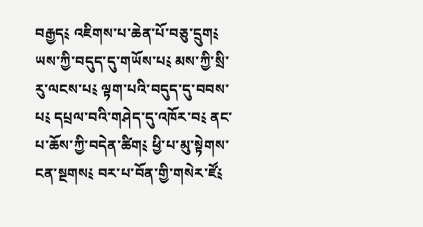བརྒྱད༴ འཇིགས་པ་ཆེན་པོ་བཅུ་དྲུག༴ ཡས་ཀྱི་བདུད་དུ་གཡོས་པ༴ མས་ཀྱི་སྲི་རུ་ལངས་པ༴ ལྟག་པའི་བདུད་དུ་བབས་པ༴ དཔྲལ་བའི་གཤེད་དུ་འཁོར་བ༴ ནང་པ་ཆོས་ཀྱི་བདེན་ཚིག༴ ཕྱི་པ་མུ་སྟེགས་ངན་སྔགས༴ བར་པ་བོན་གྱི་གསེར་ཛོ༴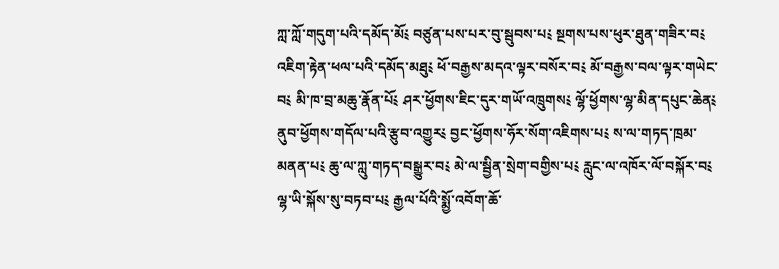ཀླ་ཀློ་གདུག་པའི་དམོད་མོ༴ བཙུན་པས་པར་བུ་སྦུབས་པ༴ སྔགས་པས་ཕུར་ཐུན་གཟིར་བ༴ འཇིག་རྟེན་ཕལ་པའི་དམོད་མཐུ༴ ཕོ་བརྒྱས་མདའ་ལྟར་བསོར་བ༴ མོ་བརྒྱས་བལ་ལྟར་གཡེང་བ༴ མི་ཁ་བྲ་མཆུ་རྣོན་པོ༴ ཤར་ཕྱོགས་ཇིང་དུར་གཡོ་འཁྲུགས༴ ལྷོ་ཕྱོགས་ལྷ་མིན་དཔུང་ཆེན༴ ནུབ་ཕྱོགས་གདོལ་པའི་རྩུབ་འགྱུར༴ བྱང་ཕྱོགས་ཧོར་སོག་འཇིགས་པ༴ ས་ལ་གཏད་ཁྲམ་མནན་པ༴ ཆུ་ལ་ཀླུ་གཏད་བསྒྱུར་བ༴ མེ་ལ་སྦྱིན་སྲེག་བགྱིས་པ༴ རླུང་ལ་འཁོར་ལོ་བསྐོར་བ༴ ལྷ་ཡི་སྐོས་སུ་བཏབ་པ༴ རྒྱལ་པོའི་སྨྱོ་འབོག་ཆོ་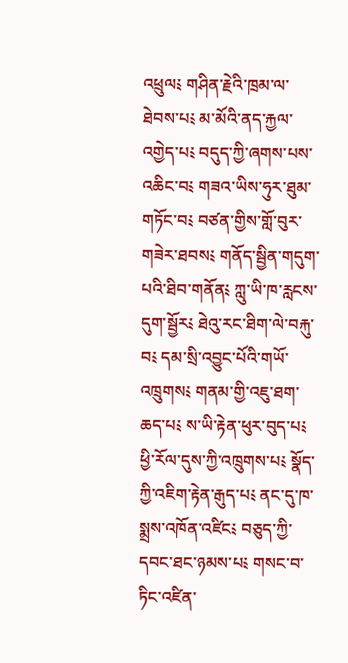འཕྲུལ༴ གཤིན་རྗེའི་ཁྲམ་ལ་ཐེབས་པ༴ མ་མོའི་ནད་རྐྱལ་འགྱེད་པ༴ བདུད་ཀྱི་ཞགས་པས་འཆིང་བ༴ གཟའ་ཡིས་ཧུར་ཐུམ་གཏོང་བ༴ བཙན་གྱིས་གློ་བུར་གཟེར་ཐབས༴ གནོད་སྦྱིན་གདུག་པའི་ཐིབ་གནོན༴ ཀླུ་ཡི་ཁ་རླངས་དུག་སྦྱོར༴ ཐེའུ་རང་ཐིག་ལེ་བརྐུ་བ༴ དམ་སྲི་འབྱུང་པོའི་གཡོ་འཁྲུགས༴ གནམ་གྱི་འཇུ་ཐག་ཆད་པ༴ ས་ཡི་རྟེན་ཕུར་བུད་པ༴ ཕྱི་རོལ་དུས་ཀྱི་འཁྲུགས་པ༴ སྣོད་ཀྱི་འཇིག་རྟེན་རྒུད་པ༴ ནང་དུ་ཁ་སྨྲས་འཁོན་འཛིང༴ བཅུད་ཀྱི་དབང་ཐང་ཉམས་པ༴ གསང་བ་ཏིང་འཛིན་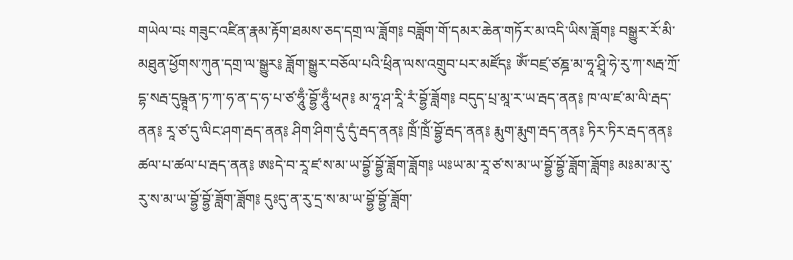གཡེལ་བ༴ གཟུང་འཛིན་རྣམ་རྟོག་ཐམས་ཅད་དགྲ་ལ་ཟློག༔ བཟློག་གོ་དམར་ཆེན་གཏོར་མ་འདི་ཡིས་ཟློག༔ བསྒྱུར་རོ་མི་མཐུན་ཕྱོགས་ཀུན་དགྲ་ལ་སྒྱུར༔ ཟློག་སྒྱུར་བཅོལ་པའི་ཕྲིན་ལས་འགྲུབ་པར་མཛོད༔ ཨོཾ་བཛྲ་ཙཎྜ་མ་ཧཱ་ཤྲཱི་ཧེ་རུ་ཀ་སརྦ་ཀྲོ་དྷ་སརྦ་དུཥྚཱན་ཏ་ཀ་ཧ་ན་ད་ཧ་པ་ཙ་ཧཱུྃ་བྷྱོ་ཧཱུྃ་ཕཊ༔ མ་ཧཱ་ཤ་རཱི་རཾ་བྷྱོ་ཟློག༔ བདུད་པྲ་མཱ་ར་ཡ་རྦད་ནན༔ ཁ་ལ་ཛ་མ་ལི་རྦད་ནན༔ རཱ་ཙ་དུ་ལིང་ཤག་རྦད་ནན༔ ཤིག་ཤིག་དུཾ་དུཾ་རྦད་ནན༔ ཁྲོཾ་ཁྲོཾ་བྷྱོ་རྦད་ནན༔ རྨུག་རྨུག་རྦད་ནན༔ ཏིར་ཏིར་རྦད་ནན༔ ཚལ་པ་ཚལ་པ་རྦད་ནན༔ ཨཿདེ་བ་རཱ་ཛ་ས་མ་ཡ་བྷྱོ་བྷྱོ་ཟློག་ཟློག༔ ཡཿཡ་མ་རཱ་ཙ་ས་མ་ཡ་བྷྱོ་བྷྱོ་ཟློག་ཟློག༔ མཿམ་མ་རུ་རུ་ས་མ་ཡ་བྷྱོ་བྷྱོ་ཟློག་ཟློག༔ དུཿདུ་ན་རུ་དྲ་ས་མ་ཡ་བྷྱོ་བྷྱོ་ཟློག་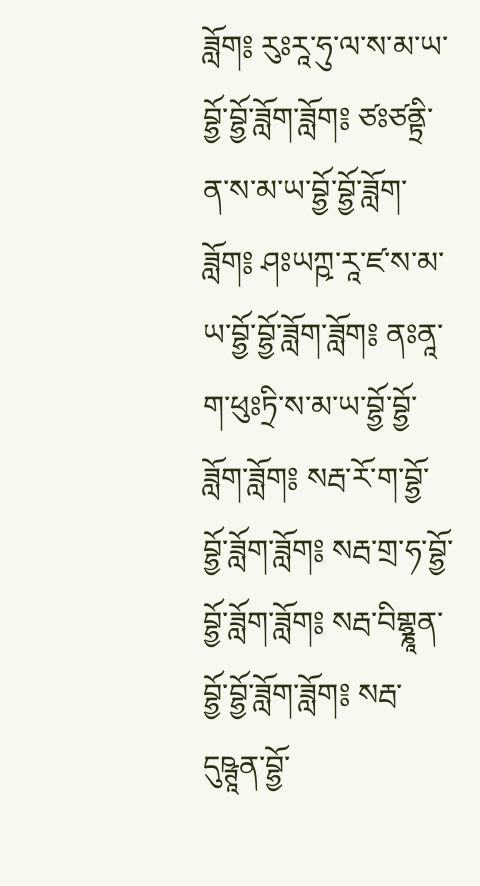ཟློག༔ རུཿརཱ་ཧུ་ལ་ས་མ་ཡ་བྷྱོ་བྷྱོ་ཟློག་ཟློག༔ ཙཿཙནྟྲི་ན་ས་མ་ཡ་བྷྱོ་བྷྱོ་ཟློག་ཟློག༔ ཤཿཡཀྵ་རཱ་ཛ་ས་མ་ཡ་བྷྱོ་བྷྱོ་ཟློག་ཟློག༔ ནཿནཱ་ག་ཕུཿཏྲི་ས་མ་ཡ་བྷྱོ་བྷྱོ་ཟློག་ཟློག༔ སརྦ་རོ་ག་བྷྱོ་བྷྱོ་ཟློག་ཟློག༔ སརྦ་གྲ་ཧ་བྷྱོ་བྷྱོ་ཟློག་ཟློག༔ སརྦ་བིགྷྣཱན་བྷྱོ་བྷྱོ་ཟློག་ཟློག༔ སརྦ་དུཥྚཱན་བྷྱོ་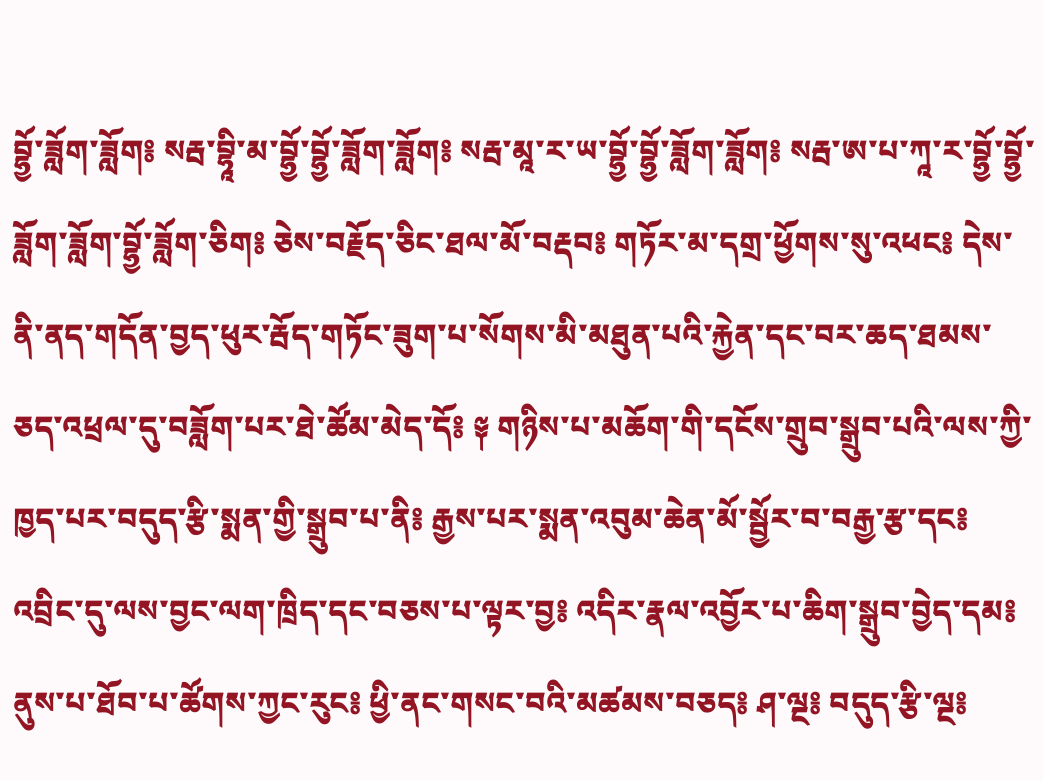བྷྱོ་ཟློག་ཟློག༔ སརྦ་བྷཱི་མ་བྷྱོ་བྷྱོ་ཟློག་ཟློག༔ སརྦ་མཱ་ར་ཡ་བྷྱོ་བྷྱོ་ཟློག་ཟློག༔ སརྦ་ཨ་པ་ཀཱ་ར་བྷྱོ་བྷྱོ་ཟློག་ཟློག་བྷྱོ་ཟློག་ཅིག༔ ཅེས་བརྗོད་ཅིང་ཐལ་མོ་བརྡབ༔ གཏོར་མ་དགྲ་ཕྱོགས་སུ་འཕང༔ དེས་ནི་ནད་གདོན་བྱད་ཕུར་རྦོད་གཏོང་ཟུག་པ་སོགས་མི་མཐུན་པའི་རྐྱེན་དང་བར་ཆད་ཐམས་ཅད་འཕྲལ་དུ་བཟློག་པར་ཐེ་ཚོམ་མེད་དོ༔ ༈ གཉིས་པ་མཆོག་གི་དངོས་གྲུབ་སྒྲུབ་པའི་ལས་ཀྱི་ཁྱད་པར་བདུད་རྩི་སྨན་གྱི་སྒྲུབ་པ་ནི༔ རྒྱས་པར་སྨན་འབུམ་ཆེན་མོ་སྦྱོར་བ་བརྒྱ་རྩ་དང༔ འབྲིང་དུ་ལས་བྱང་ལག་ཁྲིད་དང་བཅས་པ་ལྟར་བྱ༔ འདིར་རྣལ་འབྱོར་པ་ཆིག་སྒྲུབ་བྱེད་དམ༔ ནུས་པ་ཐོབ་པ་ཚོགས་ཀྱང་རུང༔ ཕྱི་ནང་གསང་བའི་མཚམས་བཅད༔ ཤ་ལྔ༔ བདུད་རྩི་ལྔ༔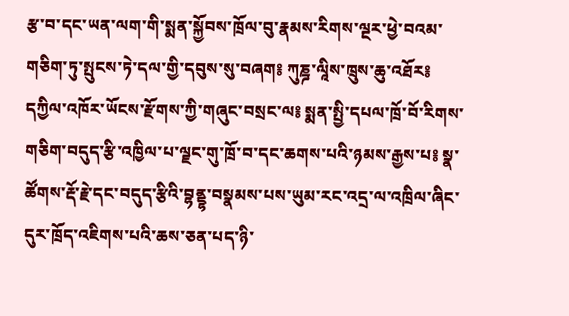རྩ་བ་དང་ཡན་ལག་གི་སྨན་སྐྱོབས་ཁྲོལ་བུ་རྣམས་རིགས་ལྔར་ཕྱེ་བའམ་གཅིག་ཏུ་སྤུངས་ཏེ་དལ་གྱི་དབུས་སུ་བཞག༔ ཀུཎྜ་ལཱིས་ཁྲུས་ཆུ་འཐོར༔ དཀྱིལ་འཁོར་ཡོངས་རྫོགས་ཀྱི་གཞུང་བསྲང་ལ༔ སྨན་སྤྱི་དཔལ་ཁྲོ་བོ་རིགས་གཅིག་བདུད་རྩི་འཁྱིལ་པ་ལྗང་གུ་ཁྲོ་བ་དང་ཆགས་པའི་ཉམས་རྒྱས་པ༔ སྣ་ཚོགས་རྡོ་རྗེ་དང་བདུད་རྩིའི་བྷནྡྷ་བསྣམས་པས་ཡུམ་རང་འདྲ་ལ་འཁྲིལ་ཞིང་དུར་ཁྲོད་འཇིགས་པའི་ཆས་ཅན་པད་ཉི་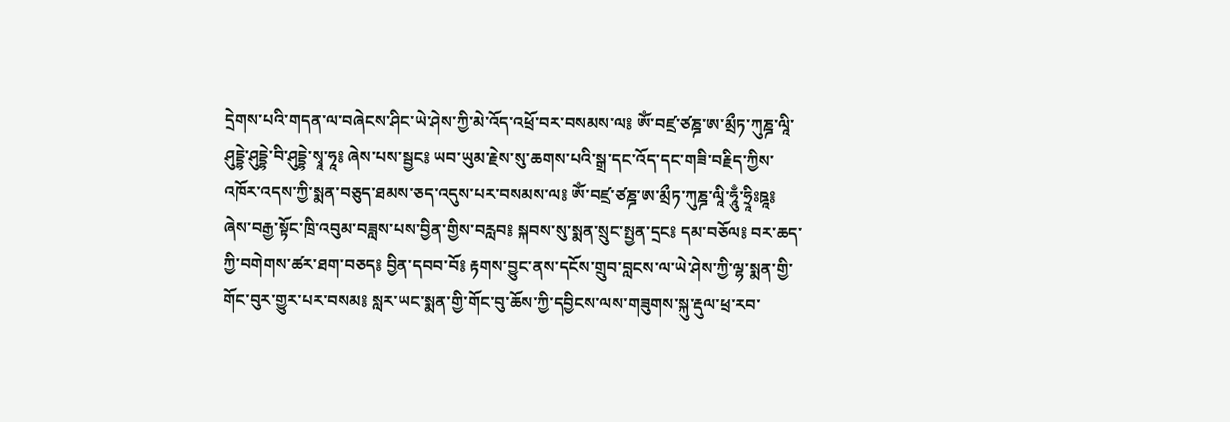དྲེགས་པའི་གདན་ལ་བཞེངས་ཤིང་ཡེ་ཤེས་ཀྱི་མེ་འོད་འཕྲོ་བར་བསམས་ལ༔ ཨོཾ་བཛྲ་ཙཎྜ་ཨ་མྲྀཏ་ཀུཎྜ་ལཱི་ཤུདྡྷེ་ཤུདྡྷེ་བི་ཤུདྡྷེ་སྭཱ་ཧཱ༔ ཞེས་པས་སྦྱང༔ ཡབ་ཡུམ་རྗེས་སུ་ཆགས་པའི་སྒྲ་དང་འོད་དང་གཟི་བརྗིད་ཀྱིས་འཁོར་འདས་ཀྱི་སྨན་བཅུད་ཐམས་ཅད་འདུས་པར་བསམས་ལ༔ ཨོཾ་བཛྲ་ཙཎྜ་ཨ་མྲྀཏ་ཀུཎྜ་ལཱི་ཧཱུྃ་ཧྲཱིཿཋཱ༔ ཞེས་བརྒྱ་སྟོང་ཁྲི་འབུམ་བཟླས་པས་བྱིན་གྱིས་བརླབ༔ སྐབས་སུ་སྨན་སྲུང་སྤྱན་དྲང༔ དམ་བཅོལ༔ བར་ཆད་ཀྱི་བགེགས་ཚར་ཐག་བཅད༔ བྱིན་དབབ་བོ༔ རྟགས་བྱུང་ནས་དངོས་གྲུབ་བླངས་ལ་ཡེ་ཤེས་ཀྱི་ལྷ་སྨན་གྱི་གོང་བུར་གྱུར་པར་བསམ༔ སླར་ཡང་སྨན་གྱི་གོང་བུ་ཆོས་ཀྱི་དབྱིངས་ལས་གཟུགས་སྐུ་རྡུལ་ཕྲ་རབ་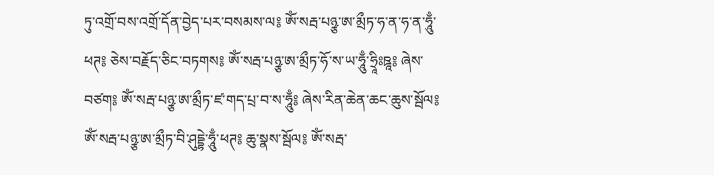ཏུ་འགྲོ་བས་འགྲོ་དོན་བྱེད་པར་བསམས་ལ༔ ཨོཾ་སརྦ་པཉྩ་ཨ་མྲྀཏ་ཧ་ན་ཧ་ན་ཧཱུྃ་ཕཊ༔ ཅེས་བརྗོད་ཅིང་བཏགས༔ ཨོཾ་སརྦ་པཉྩ་ཨ་མྲྀཏ་ཧོ་ས་ཡ་ཧཱུྃ་ཧྲཱིཿཋཱ༔ ཞེས་བཙག༔ ཨོཾ་སརྦ་པཉྩ་ཨ་མྲྀཏ་ཛ་གད་པྲ་བ་ས་ཧཱུྃ༔ ཞེས་རིན་ཆེན་ཆང་ཆུས་སྦོལ༔ ཨོཾ་སརྦ་པཉྩ་ཨ་མྲྀཏ་བི་ཤུདྡྷེ་ཧཱུྃ་ཕཊ༔ ཆུ་སྣས་སྦོལ༔ ཨོཾ་སརྦ་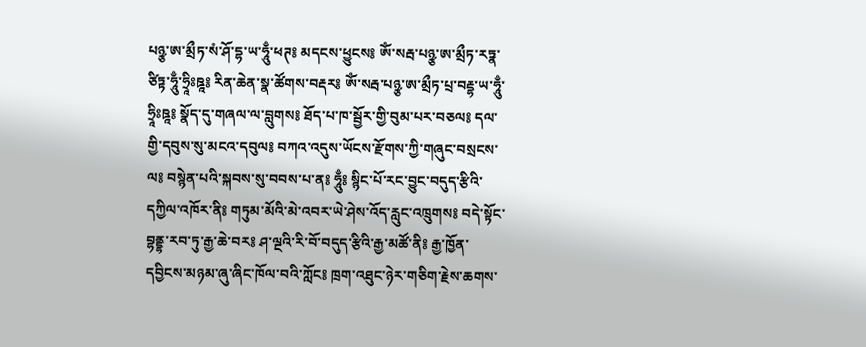པཉྩ་ཨ་མྲྀཏ་སཾ་ཤོ་དྷ་ཡ་ཧཱུྃ་ཕཊ༔ མདངས་ཕྱུངས༔ ཨོཾ་སརྦ་པཉྩ་ཨ་མྲྀཏ་རཏྣ་ཙིཏྟ་ཧཱུྃ་ཧྲཱིཿཋཱ༔ རིན་ཆེན་སྣ་ཚོགས་བརྡར༔ ཨོཾ་སརྦ་པཉྩ་ཨ་མྲྀཏ་པྲ་བརྡྷ་ཡ་ཧཱུྃ་ཧྲཱིཿཋཱ༔ སྣོད་དུ་གཞལ་ལ་བླུགས༔ ཐོད་པ་ཁ་སྦྱོར་གྱི་བུམ་པར་བཅལ༔ དལ་གྱི་དབུས་སུ་མངའ་དབུལ༔ བཀའ་འདུས་ཡོངས་རྫོགས་ཀྱི་གཞུང་བསྲངས་ལ༔ བསྙེན་པའི་སྐབས་སུ་བབས་པ་ན༔ ཧཱུྃ༔ སྙིང་པོ་རང་བྱུང་བདུད་རྩིའི་དཀྱིལ་འཁོར་ནི༔ གཏུམ་མོའི་མེ་འབར་ཡེ་ཤེས་འོད་རླུང་འཁྲུགས༔ བདེ་སྟོང་བྷནྡྷ་རབ་ཏུ་རྒྱ་ཆེ་བར༔ ཤ་ལྔའི་རི་བོ་བདུད་རྩིའི་རྒྱ་མཚོ་ནི༔ རྒྱ་ཁྱོན་དབྱིངས་མཉམ་ཞུ་ཞིང་ཁོལ་བའི་ཀློང༔ ཁྲག་འཐུང་ཉེར་གཅིག་རྗེས་ཆགས་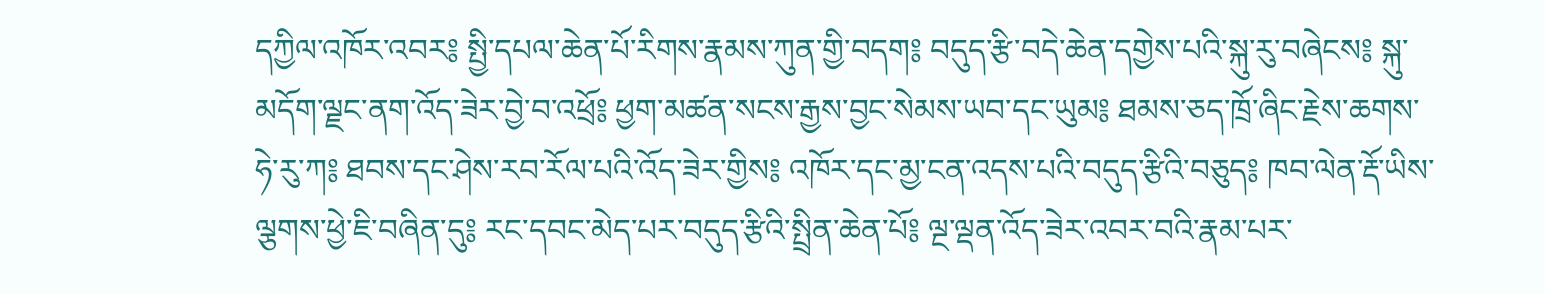དཀྱིལ་འཁོར་འབར༔ སྤྱི་དཔལ་ཆེན་པོ་རིགས་རྣམས་ཀུན་གྱི་བདག༔ བདུད་རྩི་བདེ་ཆེན་དགྱེས་པའི་སྐུ་རུ་བཞེངས༔ སྐུ་མདོག་ལྗང་ནག་འོད་ཟེར་བྱེ་བ་འཕྲོ༔ ཕྱག་མཚན་སངས་རྒྱས་བྱང་སེམས་ཡབ་དང་ཡུམ༔ ཐམས་ཅད་ཁྲོ་ཞིང་རྗེས་ཆགས་ཧེ་རུ་ཀ༔ ཐབས་དང་ཤེས་རབ་རོལ་པའི་འོད་ཟེར་གྱིས༔ འཁོར་དང་མྱ་ངན་འདས་པའི་བདུད་རྩིའི་བཅུད༔ ཁབ་ལེན་རྡོ་ཡིས་ལྕགས་ཕྱེ་ཇི་བཞིན་དུ༔ རང་དབང་མེད་པར་བདུད་རྩིའི་སྤྲིན་ཆེན་པོ༔ ལྔ་ལྡན་འོད་ཟེར་འབར་བའི་རྣམ་པར་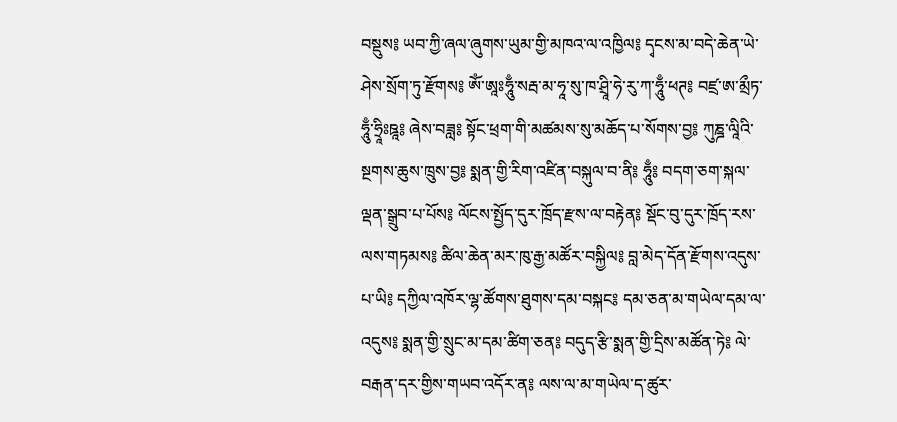བསྡུས༔ ཡབ་ཀྱི་ཞལ་ཞུགས་ཡུམ་གྱི་མཁའ་ལ་འཁྱིལ༔ དྭངས་མ་བདེ་ཆེན་ཡེ་ཤེས་སྲོག་ཏུ་རྫོགས༔ ཨོཾ་ཨཱཿཧཱུྃ་སརྦ་མ་ཧཱ་སུ་ཁ་ཤྲཱི་ཧེ་རུ་ཀ་ཧཱུྃ་ཕཊ༔ བཛྲ་ཨ་མྲྀཏ་ཧཱུྃ་ཧྲཱིཿཋཱ༔ ཞེས་བཟླ༔ སྟོང་ཕྲག་གི་མཚམས་སུ་མཆོད་པ་སོགས་བྱ༔ ཀུཎྜ་ལཱིའི་སྔགས་ཆུས་ཁྲུས་བྱ༔ སྨན་གྱི་རིག་འཛིན་བསྐུལ་བ་ནི༔ ཧཱུྃ༔ བདག་ཅག་སྐལ་ལྡན་སྒྲུབ་པ་པོས༔ ལོངས་སྤྱོད་དུར་ཁྲོད་རྫས་ལ་བརྟེན༔ སྡོང་བུ་དུར་ཁྲོད་རས་ལས་གཏམས༔ ཚིལ་ཆེན་མར་ཁུ་རྒྱ་མཚོར་བསྐྱིལ༔ བླ་མེད་དོན་རྫོགས་འདུས་པ་ཡི༔ དཀྱིལ་འཁོར་ལྷ་ཚོགས་ཐུགས་དམ་བསྐང༔ དམ་ཅན་མ་གཡེལ་དམ་ལ་འདུས༔ སྨན་གྱི་སྲུང་མ་དམ་ཚིག་ཅན༔ བདུད་རྩི་སྨན་གྱི་དྲིས་མཚོན་ཏེ༔ ལེ་བརྒན་དར་གྱིས་གཡབ་འདོར་ན༔ ལས་ལ་མ་གཡེལ་ད་ཚུར་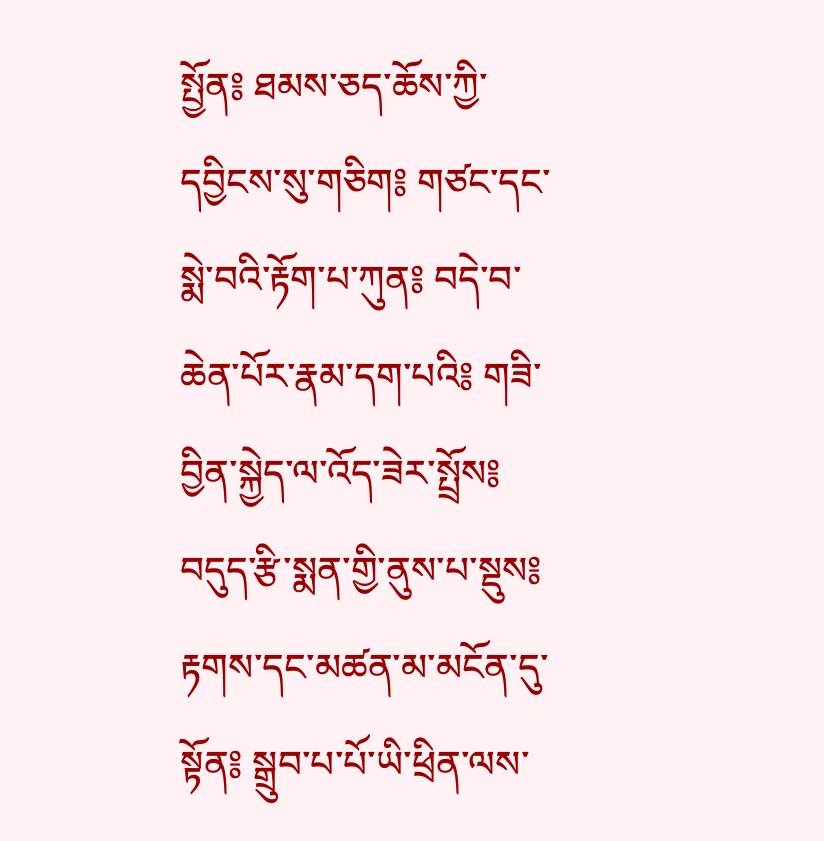སྤྱོན༔ ཐམས་ཅད་ཆོས་ཀྱི་དབྱིངས་སུ་གཅིག༔ གཙང་དང་སྨེ་བའི་རྟོག་པ་ཀུན༔ བདེ་བ་ཆེན་པོར་རྣམ་དག་པའི༔ གཟི་བྱིན་སྐྱེད་ལ་འོད་ཟེར་སྤྲོས༔ བདུད་རྩི་སྨན་གྱི་ནུས་པ་སྡུས༔ རྟགས་དང་མཚན་མ་མངོན་དུ་སྟོན༔ སྒྲུབ་པ་པོ་ཡི་ཕྲིན་ལས་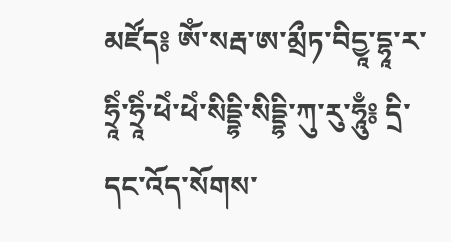མཛོད༔ ཨོཾ་སརྦ་ཨ་མྲྀཏ་བིདྱཱ་དྷཱ་ར་ཧྲཱིཾ་ཧྲཱིཾ་ཕེཾ་ཕེཾ་སིདྡྷི་སིདྡྷི་ཀུ་རུ་ཧཱུྃ༔ དྲི་དང་འོད་སོགས་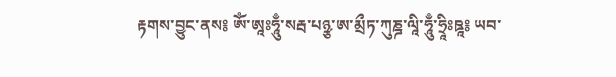རྟགས་བྱུང་ནས༔ ཨོཾ་ཨཱཿཧཱུྃ་སརྦ་པཉྩ་ཨ་མྲྀཏ་ཀུཎྜ་ལཱི་ཧཱུྃ་ཧྲཱིཿཋཱ༔ ཡབ་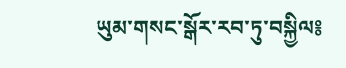ཡུམ་གསང་སྒོར་རབ་ཏུ་བསྐྱིལ༔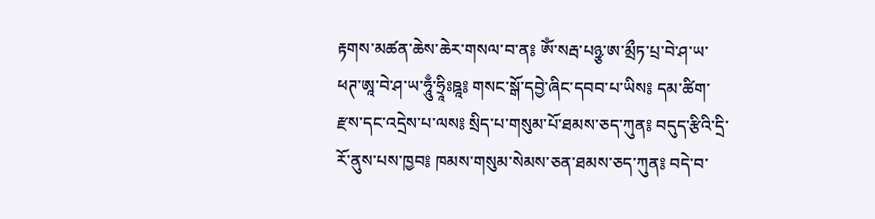རྟགས་མཚན་ཆེས་ཆེར་གསལ་བ་ན༔ ཨོཾ་སརྦ་པཉྩ་ཨ་མྲྀཏ་པྲ་བེ་ཤ་ཡ་ཕཊ་ཨཱ་བེ་ཤ་ཡ་ཧཱུྃ་ཧྲཱིཿཋཱ༔ གསང་སྒོ་དབྱེ་ཞིང་དབབ་པ་ཡིས༔ དམ་ཚིག་རྫས་དང་འདྲེས་པ་ལས༔ སྲིད་པ་གསུམ་པོ་ཐམས་ཅད་ཀུན༔ བདུད་རྩིའི་དྲི་རོ་ནུས་པས་ཁྱབ༔ ཁམས་གསུམ་སེམས་ཅན་ཐམས་ཅད་ཀུན༔ བདེ་བ་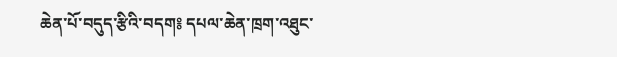ཆེན་པོ་བདུད་རྩིའི་བདག༔ དཔལ་ཆེན་ཁྲག་འཐུང་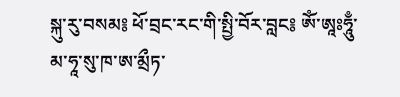སྐུ་རུ་བསམ༔ ཕོ་བྲང་རང་གི་སྤྱི་བོར་བླང༔ ཨོཾ་ཨཱཿཧཱུྃ་མ་ཧཱ་སུ་ཁ་ཨ་མྲྀཏ་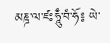མཎྜ་ལ་ཛཿཧཱུྃ་བཾ་ཧོ༔ ཡེ་